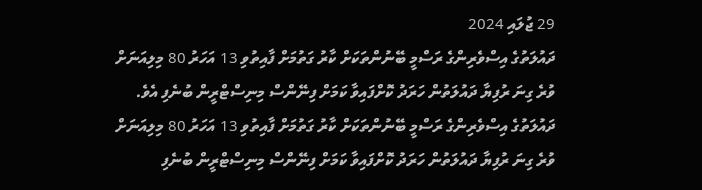29 ޖުލައި 2024
ދައުލަތުގެ އިސްވެރިންގެ ރަސްމީ ބޭނުންތަކަށް ކާރު ގަތުމަށް ފާއިތުވި 13 އަހަރު 80 މިލިއަނަށް ވުރެ ގިނަ ރުފިޔާ ދައުލަތުން ހަރަދު ކޮށްފައިވާ ކަމަށް ފިނޭންސް މިނިސްޓްރީން ބުނެފި އެވެ.
ދައުލަތުގެ އިސްވެރިންގެ ރަސްމީ ބޭނުންތަކަށް ކާރު ގަތުމަށް ފާއިތުވި 13 އަހަރު 80 މިލިއަނަށް ވުރެ ގިނަ ރުފިޔާ ދައުލަތުން ހަރަދު ކޮށްފައިވާ ކަމަށް ފިނޭންސް މިނިސްޓްރީން ބުނެފި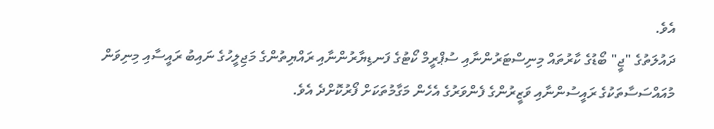އެވެ.
ދައުލަތުގެ "ޖީ" ބޯޑުގެ ކާރުތައް މިނިސްޓަރުންނާއި ސުޕްރީމް ކޯޓުގެ ފަނޑިޔާރުންނާއި ރައްޔިތުންގެ މަޖިލީހުގެ ނައިބު ރައީސާއި މިނިވަން މުއައްސަސާތަކުގެ ރައީސުންނާއި ވަޒީރުންގެ ފެންވަރުގެ އެހެން މަގާމުތަކަށް ފޯރުކޮށްދެ އެވެ.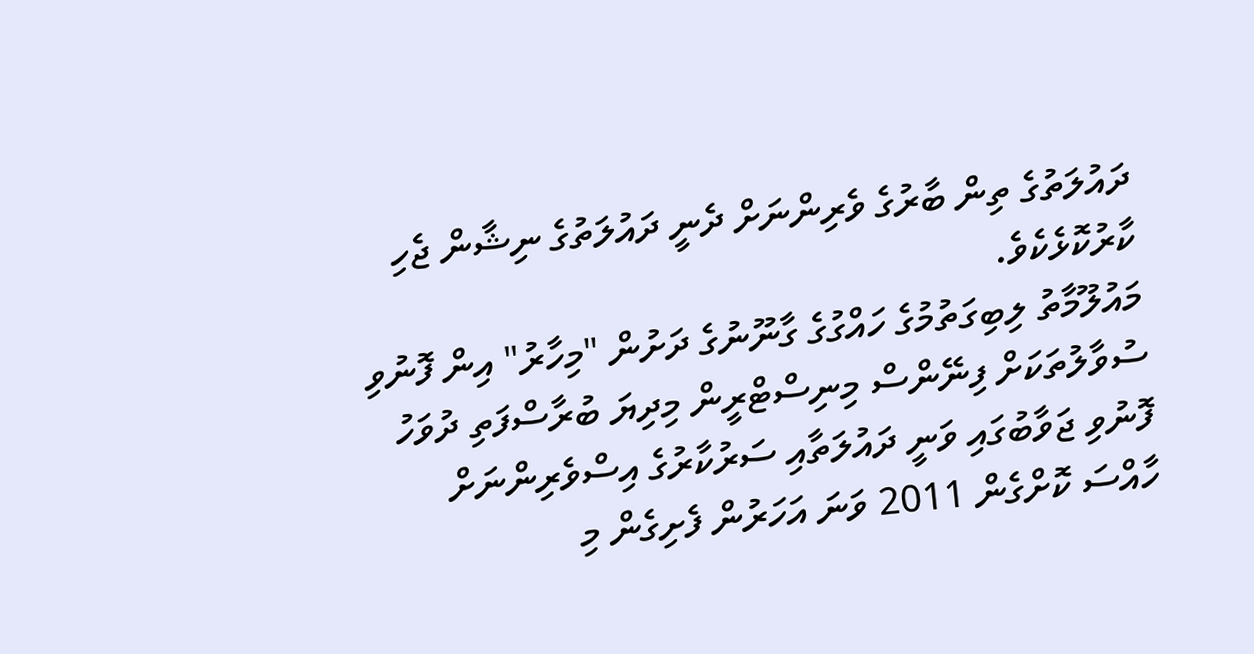ދައުލަތުގެ ތިން ބާރުގެ ވެރިންނަށް ދެނީ ދައުލަތުގެ ނިޝާން ޖެހި ކާރުކޮޅެކެވެ.
މައުލޫމާތު ލިބިގަތުމުގެ ހައްގުގެ ގާނޫނުގެ ދަށުން "މިހާރު" އިން ފޮނުވި ސުވާލުތަކަށް ފިނޭންސް މިނިސްޓްރީން މިދިޔަ ބުރާސްފަތި ދުވަހު ފޮނުވި ޖަވާބުގައި ވަނީ ދައުލަތާއި ސަރުކާރުގެ އިސްވެރިންނަށް ހާއްސަ ކޮށްގެން 2011 ވަނަ އަހަރުން ފެށިގެން މި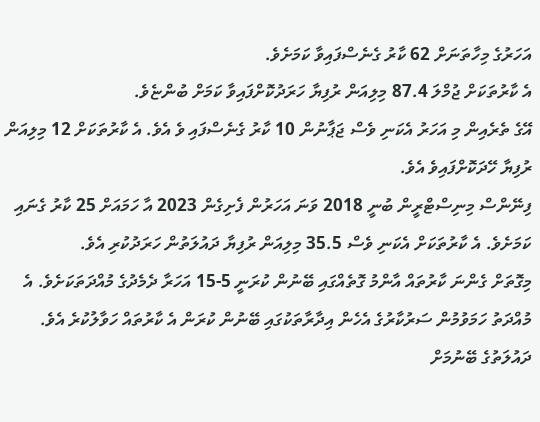އަހަރުގެ މިހާތަނަށް 62 ކާރު ގެނެސްފައިވާ ކަމަށެވެ.
އެ ކާރުތަކަށް ޖުމްލަ 87.4 މިލިއަން ރުފިޔާ ހަރަދުކޮށްފައިވާ ކަމަށް ބުންޏެވެ.
އޭގެ ތެރެއިން މި އަހަރު އެކަނި ވެސް ޖަޕާނުން 10 ކާރު ގެނެސްފައި ވެ އެވެ. އެ ކާރުތަކަށް 12 މިލިއަން ރުފިޔާ ހޭދަކޮށްފައިވެ އެވެ.
ފިނޭންސް މިނިސްޓްރީން ބުނީ 2018 ވަނަ އަހަރުން ފެށިގެން 2023 އާ ހަމައަށް 25 ކާރު ގެނައި ކަމަށެވެ. އެ ކާރުތަކަށް އެކަނި ވެސް 35.5 މިލިއަން ރުފިޔާ ދައުލަތުން ހަރަދުކުރި އެވެ.
މިގޮތަށް ގެންނަ ކާރުތައް އާންމު ގޮތެއްގައި ބޭނުން ކުރަނީ 5-15 އަހަރާ ދެމެދުގެ މުއްދަތަކަށެވެ. އެ މުއްދަތު ހަމަވުމުން ސަރުކާރުގެ އެހެން އިދާރާތަކުގައި ބޭނުން ކުރަން އެ ކާރުތައް ހަވާލުކުރެ އެވެ.
ދައުލަތުގެ ބޭނުމަށް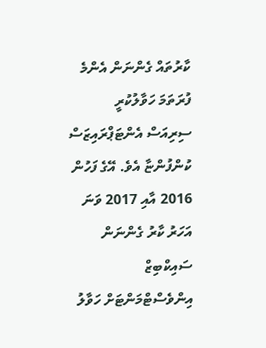ކާރުތައް ގެންނަން އެންމެ ފުރަތަމަ ހަވާލުކުރީ ސިރިއަސް އެންޓަޕްރައިޒަސް ކުންފުންޏާ އެވެ. އޭގެ ފަހުން 2016 އާއި 2017 ވަނަ އަހަރު ކާރު ގެންނަން ސައިކްބިޒް އިންވެސްޓްމަންޓަށް ހަވާލު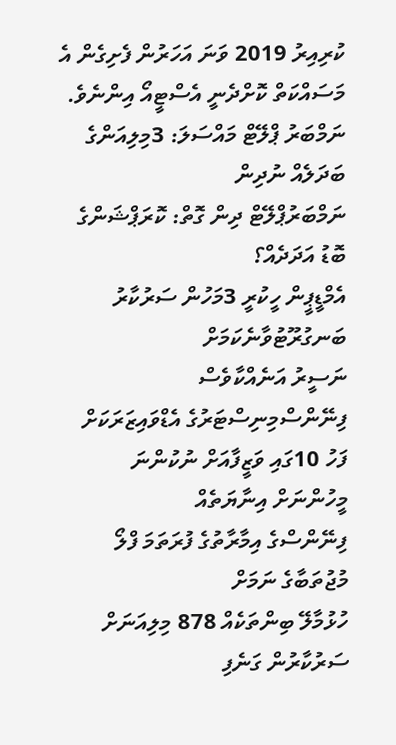ކުރިއިރު 2019 ވަނަ އަހަރުން ފެށިގެން އެ މަސައްކަތް ކޮށްދެނީ އެސްޓީއޯ އިންނެވެ.
ނަމްބަރު ޕްލޭޓް މައްސަލަ: 3މިލިއަންގެ ބަދަލެއް ނުދިން
ނަމްބަރުޕްލޭޓް ދިން ގޮތް: ކޮރަޕްޝަންގެ ބޮޑު އަދަދެއް؟
އެމްޑީޕީން ހީކުރީ 3މަހުން ސަރުކާރު ބަނގުރޫޓުވާނެކަމަށް
ނަސީރު އަނެއްކާވެސް ފިނޭންސްމިނިސްޓަރުގެ އެޑްވައިޒަރަކަށް
ފަހު 10ގައި ވަޒީފާއަށް ނުކުންނަ މީހުންނަށް އިނާޔަތެއް
ފިނޭންސްގެ އިމާރާތުގެ ފުރަތަމަ ފްލޯ މުޖުތަބާގެ ނަމަށް
ހުޅުމާލޭ ބިންތަކެއް 878 މިލިއަނަށް ސަރުކާރުން ގަނެފި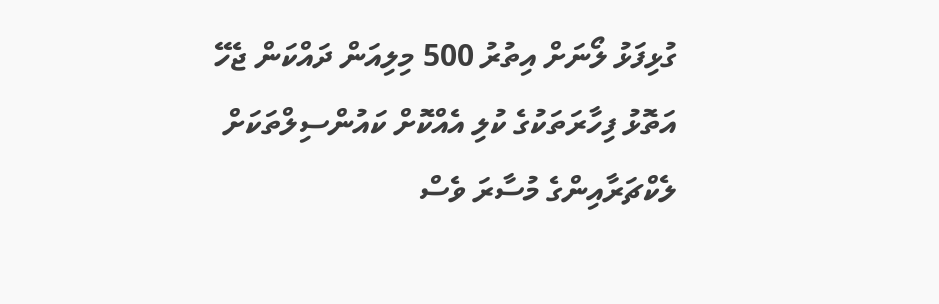ގުޅިފަޅު ލޯނަށް އިތުރު 500 މިލިއަން ދައްކަން ޖެހޭ
އަތޮޅު ފިހާރަތަކުގެ ކުލި އެއްކޮށް ކައުންސިލްތަކަށް
ލެކްޗަރާއިންގެ މުސާރަ ވެސް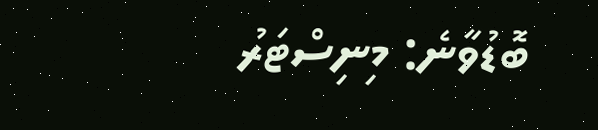ބޮޑުވާނެ: މިނިސްޓަރު